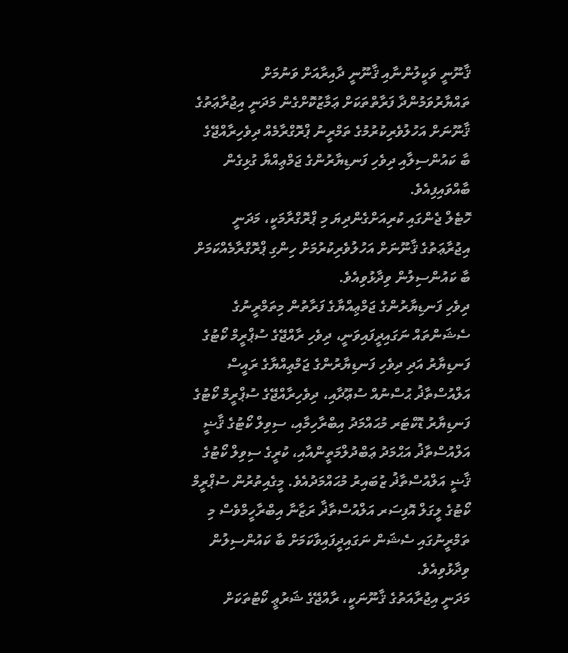ޤާނޫނީ ވަކީލުންނާއި ޤާނޫނީ ދާއިރާއަށް ވަނުމަށް ތައްޔާރުވަމުންދާ ފަރާތްތަކަށް ޢަމާޒުކޮށްގެން މަދަނީ އިޖުރާޢަތުގެ ޤާނޫނަށް އަހުލުވެރިކުރުމުގެ ތަމްރީނު ޕްރޮގްރާމެއް ދިވެހިރާއްޖޭގެ ބާ ކައުންސިލާއި ދިވެހި ފަނޑިޔާރުންގެ ޖަމްޢިއްޔާ ގުޅިގެން ބާއްވައިފިއެވެ.
ހޮޓެލް ޖެންގައި ކުރިއަށްގެންދިޔަ މި ޕްރޮގްރާމަކީ، މަދަނީ އިޖުރާޢަތުގެ ޤާނޫނަށް އަހުލުވެރިކުރުމަށް ހިންގި ޕްރޮގްރާމެއްކަމަށް ބާ ކައުންސިލުން ވިދާޅުވިއެވެ.
ދިވެހި ފަނޑިޔާރުންގެ ޖަމްޢިއްޔާގެ ފަރާތުން މިތަމްރީނުގެ ސެޝަންތައް ނަގައިދީފައިވަނީ، ދިވެހި ރާއްޖޭގެ ސުޕްރީމް ކޯޓުގެ ފަނޑިޔާރު އަދި ދިވެހި ފަނޑިޔާރުންގެ ޖަމްޢިއްޔާގެ ރައީސް އަލްއުސްތާޛު ޙުސްނުއް ސުޢޫދާއި، ދިވެހިރާއްޖޭގެ ސުޕްރީމް ކޯޓުގެ ފަނޑިޔާރު ޑޮކްޓަރ މުޙައްމަދު އިބްރާހިމާއި، ސިވިލް ކޯޓުގެ ޤާޟީ އަލްއުސްތާޛު އަޙްމަދު ޢަބްދުލްމަތީންއާއި، ކުރީގެ ސިވިލް ކޯޓުގެ ޤާޟީ އަލްއުސްތާޛު ޒުބައިރު މުޙައްމަދުއެވެ. މީގެއިތުރުން ސުޕްރީމް ކޯޓުގެ ލީގަލް އޮފިސަރ އަލްއުސްތާޛާ ރަޒާނާ އިބްރާހީމްވެސް މި ތަމްރީނުގައި ސެޝަން ނަގައިދީފައިވާކަމަށް ބާ ކައުންސިލުން ވިދާޅުވިއެވެ.
މަދަނީ އިޖުރާއަތުގެ ޤާނޫނަކީ، ރާއްޖޭގެ ޝަރުޢީ ކޯޓުތަކަށް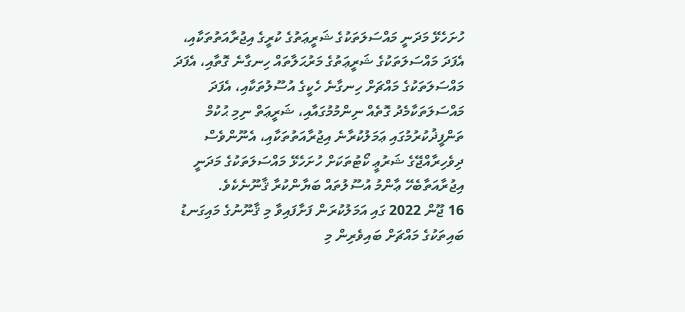ހުށަހެޅޭ މަދަނީ މައްސަލަތަކުގެ ޝަރީޢަތުގެ ކުރީގެ އިޖުރާއަތުތަކާއި، އެފަދަ މައްސަލަތަކުގެ ޝަރީޢަތުގެ މަރުޙަލާތައް ހިނގާނެ ގޮތާއި، އެފަދަ މައްސަލަތަކުގެ މައްޗަށް ހިނގާނެ ހެކީގެ އުސޫލުތަކާއި، އެފަދަ މައްސަލަތަކާމެދު ގޮތެއް ނިންމުމުގައާއި، ޝަރީޢަތް ނިމި ޙުކުމް ތަންފީޛުކުރުމުގައި ޢަމަލުކުރާނެ އިޖުރާއަތުތަކާއި، އެނޫންވެސް ދިވެހިރާއްޖޭގެ ޝަރުޢީ ކޯޓުތަކަށް ހުށަހެޅޭ މައްސަލަތަކުގެ މަދަނީ އިޖުރާއަތާބެހޭ ޢާންމު އުސޫލުތައް ބަޔާންކުރާ ޤާނޫނެކެވެ.
16 ޖޫން 2022 ގައި އަމަލުކުރަން ފަށާފައިވާ މި ޤާނޫނުގެ މައިގަނޑު ބައިތަކުގެ މައްޗަށް ބައިވެރިން މި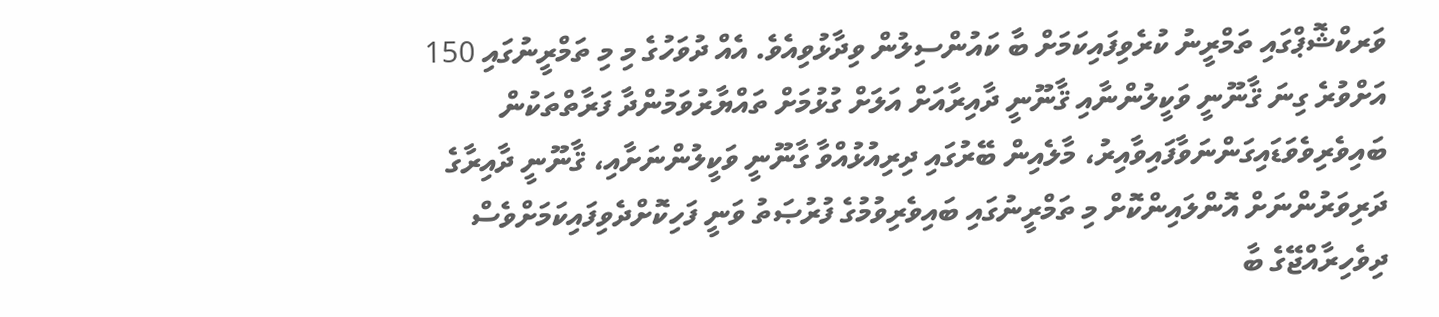ވަރކްޝޮޕްގައި ތަމްރީނު ކުރެވިފައިކަމަށް ބާ ކައުންސިލުން ވިދާޅުވިއެވެ. އެއް ދުވަހުގެ މި މި ތަމްރީނުގައި 150 އަށްވުރެ ގިނަ ޤާނޫނީ ވަކީލުންނާއި ޤާނޫނީ ދާއިރާއަށް އަލަށް ގުޅުމަށް ތައްޔާރުވަމުންދާ ފަރާތްތަކުން ބައިވެރިވެވަޑައިގަންނަވާފައިވާއިރު، މާލެއިން ބޭރުގައި ދިރިއުޅުއްވާ ގާނޫނީ ވަކީލުންނަށާއި، ޤާނޫނީ ދާއިރާގެ ދަރިވަރުންނަށް އޮންލައިންކޮށް މި ތަމްރީނުގައި ބައިވެރިވުމުގެ ފުރުޞަތު ވަނީ ފަހިކޮށްދެވިފައިކަމަށްވެސް ދިވެހިރާއްޖޭގެ ބާ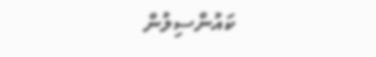ކައުންސިލުން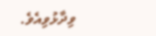ވިދާޅުވިއެވެ.